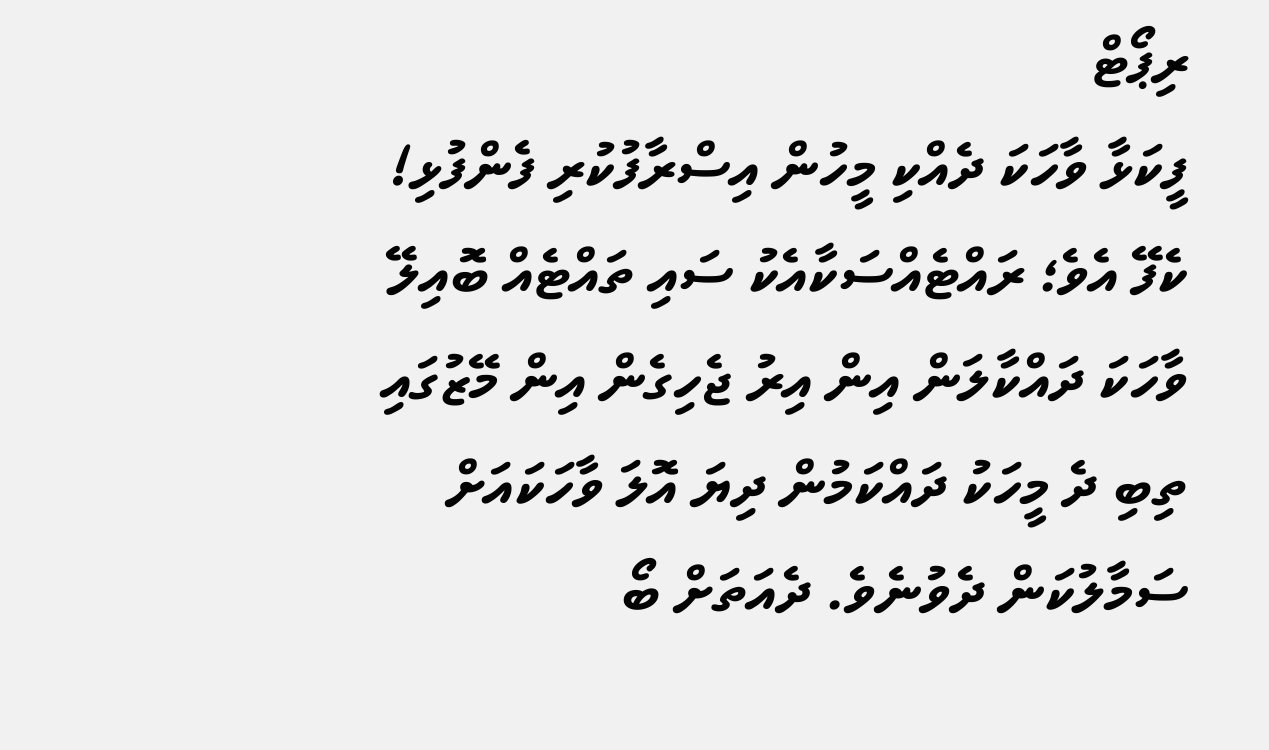ރިޕޯޓް
ފީކަޅާ ވާހަކަ ދެއްކި މީހުން އިސްރާފުކުރި ފެންފުޅި!
ކެފޭ އެވެ؛ ރައްޓެއްސަކާއެކު ސައި ތައްޓެއް ބޮއިލޭ ވާހަކަ ދައްކާލަން އިން އިރު ޖެހިގެން އިން މޭޒުގައި ތިބި ދެ މީހަކު ދައްކަމުން ދިޔަ އޮލަ ވާހަކައަށް ސަމާލުކަން ދެވުނެވެ. ދެއަތަށް ބޯ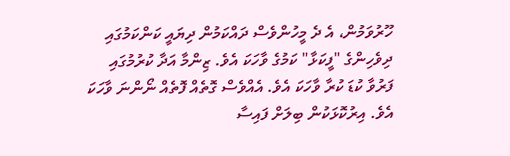ހޫރުވަމުން، އެ ދެ މީހުންވެސް ދައްކަމުން ދިޔައީ ކަންކަމުގައި ދިވެހިންގެ "ފީކަޅާ" ކަމުގެ ވާހަކަ އެވެ. ޒިންމާ އަދާ ކުރުމުގައި ފަރުވާ ކުޑަ ކުރާ ވާހަކަ އެވެ. އެއްވެސް ގޮތެއް ފޮތެއް ނޯންނަ ވާހަކަ އެވެ. އިރުކޮޅަކުން ބިލަށް ފައިސާ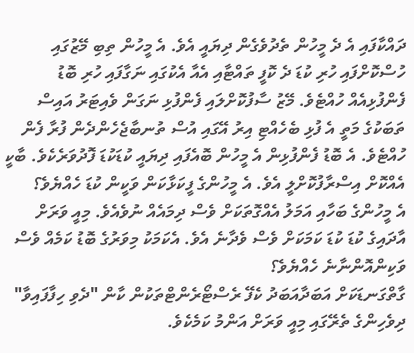ދައްކާފައި އެ ދެ މީހުން ތެދުވެގެން ދިޔައީ އެވެ. އެ މީހުން ތިބި މޭޒުގައި ހުސްކޮށްފައި ހުރި ކުޑަ ދެ ކޮފީ ތައްޓާއި އެއާ އެކުގައި ނަގާފައި ހުރި ބޮޑު ފެންފުޅިއެއް ހުއްޓެވެ. މޭޒު ސާފުކޮށްލައި ފެންފުޅި ނަގަން ވެއިޓަރު އައިސް ތަބަކުގެ މަތީ އެ ފުޅި ބެހެއްޓި އިރު އޭގައި އުސް ތުނބާޖެހެންދެން ފުރާ ފެން ހުއްޓެވެ. އެ ބޮޑު ފެންފުޅިން އެ މީހުން ބޮއެފައި ދިޔައީ ކުޑަކުޑަ ފޮދުވަރެކެވެ. ބާކީ އެއްކޮށް އިސްރާފުކޮށްލީ އެވެ. އެ މީހުންގެ ފީކަޅާކަން ވަކީން ކުޑަ ހެއްޔެވެ؟
އެ މީހުންގެ ބަހާއި އަމަލު އެއްގޮތަކަށް ވެސް ދިމައެއް ނުވެއެވެ. މިއީ ވަރަށް އާދައިގެ ކުޑަ ކުޑަ ކަމަކަށް ވެސް ވެދާނެ އެވެ. އެކަމަކު މިވަރުގެ ބޮޑު ކަމެއް ވެސް ވަކިންއޮންނާނެ ހެއްޔެވެ؟
ގާތްގަނޑަކަށް އަބަދާއަބަދު ކެފޭ ރެސްޓޯރެންޓްތަކުން ކާން "ދެވި ހިފާފައިވާ" ދިވެހިންގެ ތެރޭގައި މިއީ ވަރަށް އަންމު ކަމެކެވެ.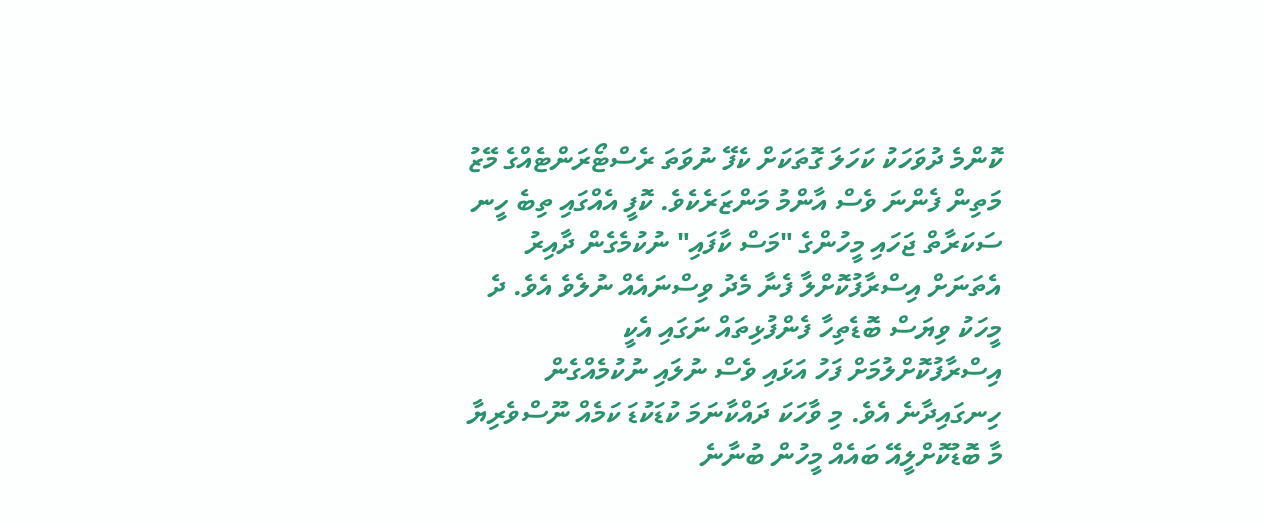ކޮންމެ ދުވަހަކު ކަހަލަ ގޮތަކަށް ކެފޭ ނުވަތަ ރެސްޓޯރަންޓެއްގެ މޭޒު މަތިން ފެންނަ ވެސް އާންމު މަންޒަރެކެވެ. ކޮފީ އެއްގައި ތިބެ ހީނ ސަކަރާތް ޖަހައި މީހުންގެ "މަސް ކާފައި" ނުކުމެގެން ދާއިރު އެތަނަށް އިސްރާފުކޮށްލާ ފެނާ މެދު ވިސްނައެއް ނުލެވެ އެވެ. ދެ މީހަކު ވިޔަސް ބޮޑެތިހާ ފެންފުޅިތައް ނަގައި އެކީ އިސްރާފުކޮށްލުމަށް ފަހު އަޅައި ވެސް ނުލައި ނުކުމެއްގެން ހިނގައިދާނެ އެވެ. މި ވާހަކަ ދައްކާނަމަ ކުޑަކުޑަ ކަމެއް ނޫސްވެރިޔާ މާ ބޮޑުކޮށްލީއޭ ބައެއް މީހުން ބުނާނެ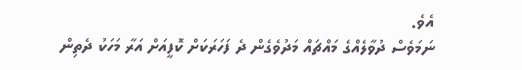އެވެ.
ނަމަވެސް ދުވާލެއްގެ މައްޗައް މަދުވެގެން ދެ ފަހަރަކަށް ކޮފީއަށް އަރާ މަހަކު ދެތިން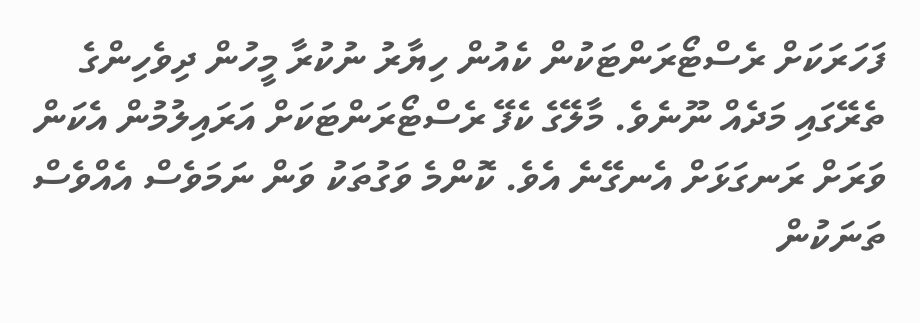ފަހަރަކަށް ރެސްޓޯރަންޓަކުން ކެއުން ހިޔާރު ނުކުރާ މީހުން ދިވެހިންގެ ތެރޭގައި މަދެއް ނޫނެވެ. މާލޭގެ ކެފޭ ރެސްޓޯރަންޓަކަށް އަރައިލުމުން އެކަން ވަރަށް ރަނގަޅަށް އެނގޭނެ އެވެ. ކޮންމެ ވަގުތަކު ވަން ނަމަވެސް އެއްވެސް ތަނަކުން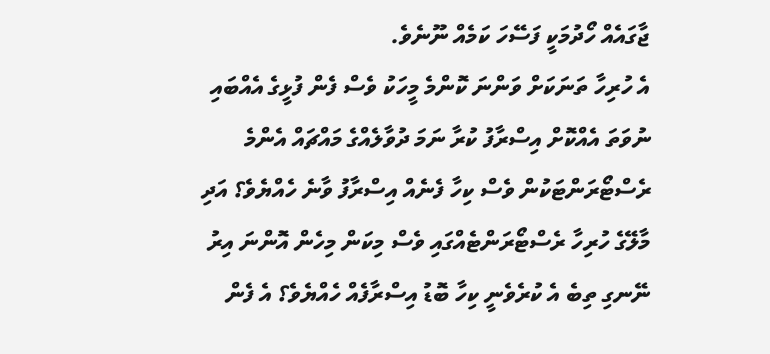ޖާގައެއް ހޯދުމަކީ ފަސޭހަ ކަމެއް ނޫނެވެ.
އެ ހުރިހާ ތަނަކަށް ވަންނަ ކޮންމެ މީހަކު ވެސް ފެން ފުޅީގެ އެއްބައި ނުވަތަ އެއްކޮށް އިސްރާފު ކުރާ ނަމަ ދުވާލެއްގެ މައްޗައް އެންމެ ރެސްޓޯރަންޓަކުން ވެސް ކިހާ ފެނެއް އިސްރާފު ވާނެ ހެއްޔެވެ؟ އަދި މާލޭގެ ހުރިހާ ރެސްޓޯރަންޓެއްގައި ވެސް މިކަން މިހެން އޮންނަ އިރު ނޭނގި ތިބެ އެ ކުރެވެނީ ކިހާ ބޮޑު އިސްރާފެއް ހެއްޔެވެ؟ އެ ފެން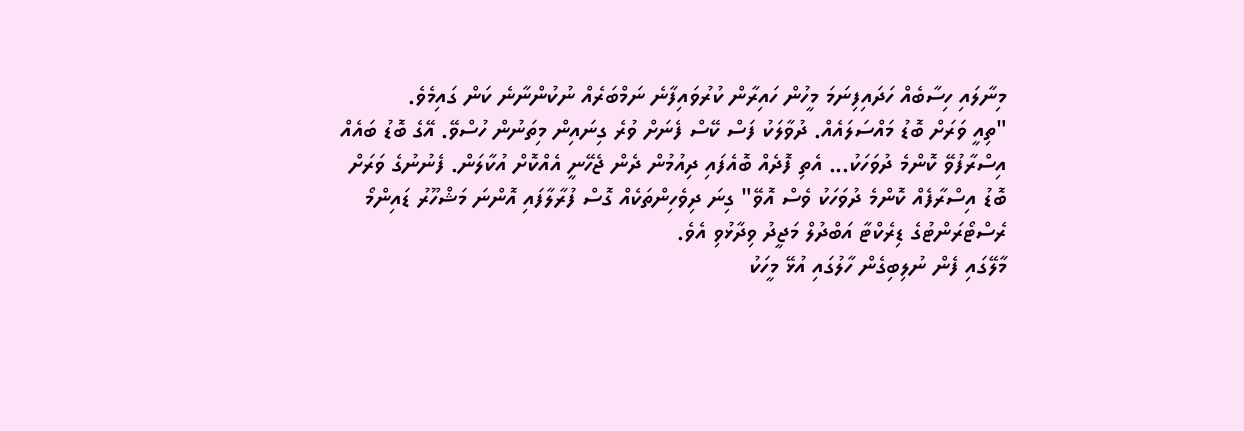މިނާލައި ހިސާބެއް ހަދައިފިނަމަ މީހުން ހައިރާން ކުރުވައިފާނެ ނަމްބަރެއް ނުކުންނާނެ ކަން ގައިމެވެ.
"ތިއީ ވަރަށް ބޮޑު މައްސަލައެއް. ދުވާލަކު ފަސް ކޭސް ފެނަށް ވުރެ ގިނައިން މިތަނުން ހުސްވޭ. އޭގެ ބޮޑު ބައެއް އިސްރާފުވޭ ކޮންމެ ދުވަހަކު... އެތި ފޮދެއް ބޮއެފައި ދިއުމުން ދެން ޖެހޭނީ އެއްކޮށް އުކާލަން. ފެނުނުގެ ވަރަށް ބޮޑު އިސްރާފެއް ކޮންމެ ދުވަހަކު ވެސް އޮވޭ" ގިނަ ދިވެހިންތަކެއް ގޮސް ފުރާލާފައި އޮންނަ މަޝްހޫރު ޑައިންމޯ ރެސްޓޯރަންޓުގެ ޑިރެކްޓާ އަބްދުލް މަޖީދު ވިދާޅުވި އެވެ.
މާލޭގައި ފެން ނުލިބިގެން ހާލުގައި އުޅޭ މީހަކު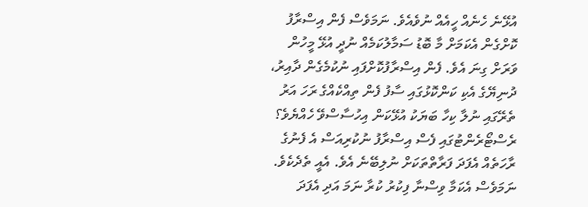އުޅޭނެ ހެނެއް ހީއެއް ނުވެއެވެ. ނަމަވެސް ފެން އިސްރާފު ކޮށްގެން އެކަމަށް މާ ބޮޑު ސަމާލުކަމެއް ނުދީ އުޅޭ މީހުން ވަރަށް ގިނަ އެވެ. ފެން އިސްރާފުކޮށްފައި ނުކުމެގެން ދާއިރު، ދުނިޔޭގެ އެކި ކަންކޮޅުގައި ސާފު ފެން ތިއްކެއްގެ ރަހަ އަރު ތެރޭގައި ނުލާ ކިހާ ބަޔަކު އުޅޭކަން އިހުސާސްވޭ ހެއްޔެވެ؟
ރެސްޓޯރެންޓުގައި ފެސް އިސްރާފު ނުކުރިއަސް އެ ފެނުގެ ރާހަތެއް އެފަދަ ފަރާތްތަކަށް ނުލިބޭނެ އެވެ. އެއީ ތެދެކެވެ. ނަމަވެސް އެކަމާ ވިސްނާ ފިކުރު ކުރާ ނަމަ އަދި އެފަދަ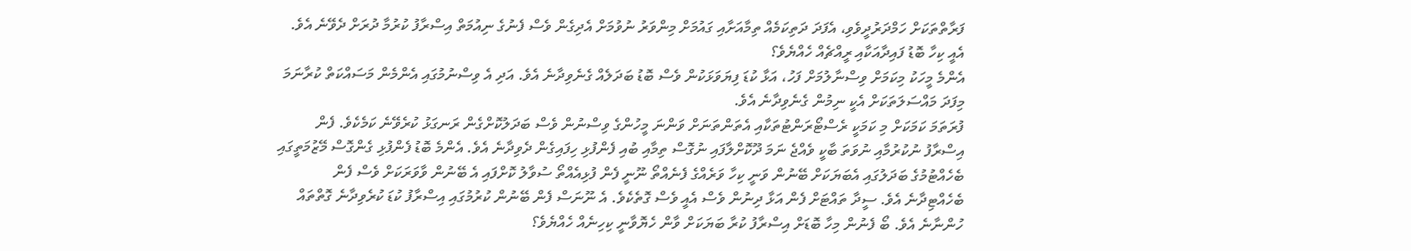ފަރާތްތަކަށް ހަމްދަރުދީވެވި، އެފަދަ ދަތިކަމެއް ތިމާއަށާއި ގައުމަށް މިންވަރު ނުވުމަށް އެދިގެން ވެސް ފެނުގެ ނިއުމަތް އިސްރާފު ކުރުމާ ދުރަށް ދެވޭނެ އެވެ. އެއީ ކިހާ ބޮޑު ފައިދާއަކާއި ރީއްޗެއް ހެއްޔެވެ؟
އެންމެ މީހަކު މިކަމަށް ވިސްނާލުމަށް ފަހު، އަޅާ ކުޑަ ފިޔަވަޅަކުން ވެސް ބޮޑު ބަދަލެއް ގެނެވިދާނެ އެވެ. އަދި އެ ވިސްނުމުގައި އެންމެން މަސައްކަތް ކުރާނަމަ މިފަދަ މައްސަލަތަކަށް އެކީ ނިމުން ގެނެވިދާނެ އެވެ.
ފުރަތަމަ ކަމަކަށް މި ކަމަކީ ރެސްޓޯރަންޓުތަކާއި އެތަންތަނަށް ވަންނަ މީހުންގެ ވިސްނުން ވެސް ބަދަލުކޮށްގެން ރަނގަޅު ކުރެވޭނެ ކަމެކެވެ. ފެން އިސްރާފު ނުކުރުމާއި ނުވަތަ ބާކީ ވެއްޖެ ނަމަ ދޫކޮށްލާފައި ނުގޮސް ތިމާއި ބުއި ފެންފުޅި ހިފައިގެން ދެވިދާނެ އެވެ. އެންމެ ބޮޑު ފެންފުޅި ގެންގޮސް މޭޒުމަތީގައި ބެހެއްޓުމުގެ ބަދަލުގައި އެބަޔަކަށް ބޭނުން ވަނީ ކިހާ ވަރެއްގެ ފެނެއްތޯ ނޫނީ ފެން ފުޅިއެއްތޯ ސުވާލު ކޮށްފައި އެ ބޭނުން ވާވަރަކަށް ވެސް ފެން ބެހެއްޓިދާނެ އެވެ. ސީދާ ތައްޓަށް ފެން އަޅާ ދިނުން ވެސް އެއީ ވެސް ގޮތެކެވެ. އެ ނޫނަސް ފެން ބޭނުން ކުރުމުގައި އިސްރާފު ކުޑަ ކުރެވިދާނެ ގޮތްތައް ހުންނާނެ އެވެ. ބޯ ފެނުން މިހާ ބޮޑަށް އިސްރާފު ކުރާ ބަޔަކަށް ވާން ހެޔޮވާނީ ކިހިނެއް ހެއްޔެވެ؟